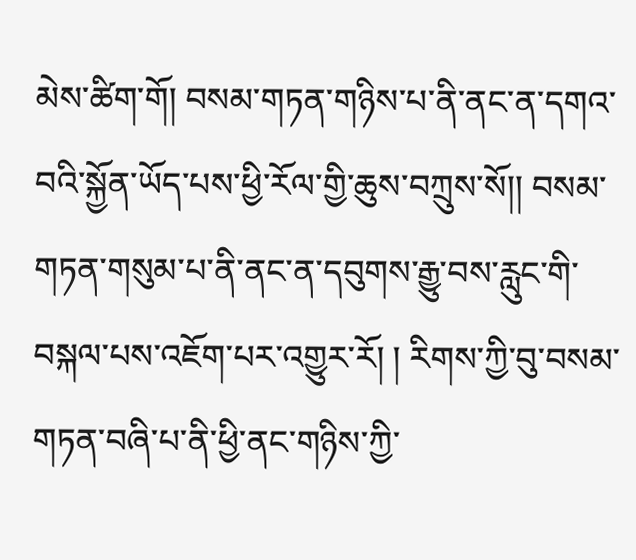མེས་ཚིག་གོ། བསམ་གཏན་གཉིས་པ་ནི་ནང་ན་དགའ་བའི་སྐྱོན་ཡོད་པས་ཕྱི་རོལ་གྱི་ཆུས་བཀྲུས་སོ།། བསམ་གཏན་གསུམ་པ་ནི་ནང་ན་དབུགས་རྒྱུ་བས་རླུང་གི་བསྐལ་པས་འཇོག་པར་འགྱུར་རོ། ། རིགས་ཀྱི་བུ་བསམ་གཏན་བཞི་པ་ནི་ཕྱི་ནང་གཉིས་ཀྱི་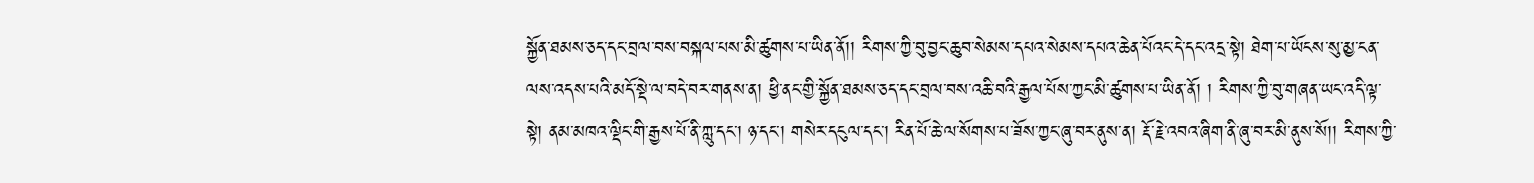སྐྱོན་ཐམས་ཅད་དང་བྲལ་བས་བསྐལ་པས་མི་ཚུགས་པ་ཡིན་ནོ།། རིགས་ཀྱི་བུ་བྱང་ཆུབ་སེམས་དཔའ་སེམས་དཔའ་ཆེན་པོའང་དེ་དང་འདྲ་སྟེ། ཐེག་པ་ཡོངས་སུ་མྱ་ངན་ལས་འདས་པའི་མདོ་སྡེ་ལ་བདེ་བར་གནས་ན། ཕྱི་ནང་གྱི་སྐྱོན་ཐམས་ཅད་དང་བྲལ་བས་འཆི་བའི་རྒྱལ་པོས་ཀྱང་མི་ཚུགས་པ་ཡིན་ནོ། ། རིགས་ཀྱི་བུ་གཞན་ཡང་འདི་ལྟ་སྟེ། ནམ་མཁའ་ལྡིང་གི་རྒྱས་པོ་ནི་ཀླུ་དང་། ཉ་དང་། གསེར་དངུལ་དང་། རིན་པོ་ཆེ་ལ་སོགས་པ་ཟོས་ཀྱང་ཞུ་བར་ནུས་ན། རྡོ་རྗེ་འབའ་ཞིག་ནི་ཞུ་བར་མི་ནུས་སོ།། རིགས་ཀྱི་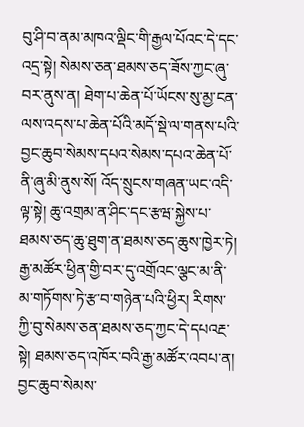བུ་ཤི་བ་ནམ་མཁའ་ལྡིང་གི་རྒྱལ་པོའང་དེ་དང་འདྲ་སྟེ། སེམས་ཅན་ཐམས་ཅད་ཟོས་ཀྱང་ཞུ་བར་ནུས་ན། ཐེག་པ་ཆེན་པོ་ཡོངས་སུ་མྱ་ངན་ལས་འདས་པ་ཆེན་པོའི་མདོ་སྡེ་ལ་གནས་པའི་བྱང་ཆུབ་སེམས་དཔའ་སེམས་དཔའ་ཆེན་པོ་ནི་ཞུ་མི་ནུས་སོ། འོད་སྲུངས་གཞན་ཡང་འདི་ལྟ་སྟེ། ཆུ་འགྲམ་ན་ཤིང་དང་རྩཝ་སྐྱེས་པ་ཐམས་ཅད་ཆུ་ཐུག་ན་ཐམས་ཅད་ཆུས་ཁྱེར་ཏེ། རྒྱ་མཚོར་ཕྱིན་གྱི་བར་དུ་འགྲོའང་ལྕང་མ་ནི་མ་གཏོགས་ཏེ་རྩ་བ་གཉེན་པའི་ཕྱིར། རིགས་ཀྱི་བུ་སེམས་ཅན་ཐམས་ཅད་ཀྱང་དེ་དཔའརྔ་སྟེ། ཐམས་ཅད་འཁོར་བའི་རྒྱ་མཚོར་འབཔ་ན། བྱང་ཆུབ་སེམས་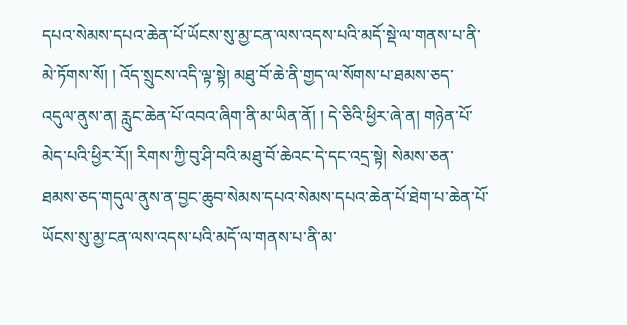དཔའ་སེམས་དཔའ་ཆེན་པོ་ཡོངས་སུ་མྱ་ངན་ལས་འདས་པའི་མདོ་སྡེ་ལ་གནས་པ་ནི་མེ་ཏོགས་སོ། ། འོད་སྲུངས་འདི་ལྟ་སྟེ། མཐུ་བོ་ཆེ་ནི་གྱད་ལ་སོགས་པ་ཐམས་ཅད་འདུལ་ནུས་ན། རླུང་ཆེན་པོ་འབའ་ཞིག་ནི་མ་ཡིན་ནོ། ། དེ་ཅིའི་ཕྱིར་ཞེ་ན། གཉེན་པོ་མེད་པའི་ཕྱིར་རོ།། རིགས་ཀྱི་བུ་ཤི་བའི་མཐུ་བོ་ཆེའང་དེ་དང་འདྲ་སྟེ། སེམས་ཅན་ཐམས་ཅད་གདུལ་ནུས་ན་བྱང་ཆུབ་སེམས་དཔའ་སེམས་དཔའ་ཆེན་པོ་ཐེག་པ་ཆེན་པོ་ཡོངས་སུ་མྱ་ངན་ལས་འདས་པའི་མདོ་ལ་གནས་པ་ནི་མ་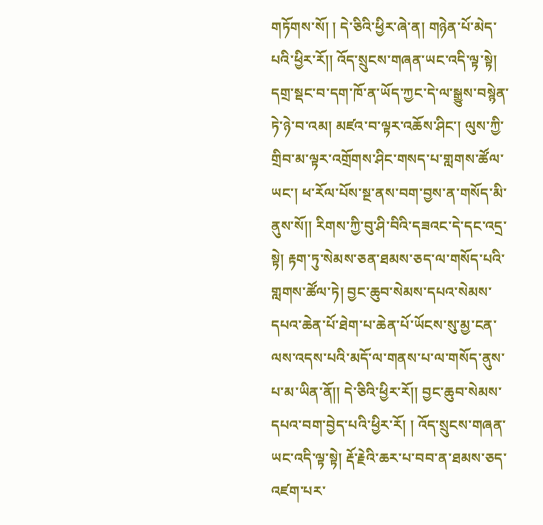གཏོགས་སོ། ། དེ་ཅིའི་ཕྱིར་ཞེ་ན། གཉེན་པོ་མེད་པའི་ཕྱིར་རོ།། འོད་སྲུངས་གཞན་ཡང་འདི་ལྟ་སྟེ། དགྲ་སྡང་བ་དག་ཁོ་ན་ཡོད་ཀྱང་དེ་ལ་སྒྱུས་བསྙེན་ཏེ་ཉེ་བ་འམ། མཛའ་བ་ལྟར་འཆོས་ཤིང་། ལུས་ཀྱི་གྲིབ་མ་ལྟར་འགྲོགས་ཤིང་གསད་པ་གླགས་ཚོལ་ཡང་། ཕ་རོལ་པོས་སྔ་ནས་བག་བྱས་ན་གསོད་མི་ནུས་སོ།། རིགས་ཀྱི་བུ་ཤི་བིའི་དཟའང་དེ་དང་འདྲ་སྟེ། རྟག་ཏུ་སེམས་ཅན་ཐམས་ཅད་ལ་གསོད་པའི་གླགས་ཚོལ་ཏེ། བྱང་ཆུབ་སེམས་དཔའ་སེམས་དཔའ་ཆེན་པོ་ཐེག་པ་ཆེན་པོ་ཡོངས་སུ་མྱ་ངན་ལས་འདས་པའི་མདོ་ལ་གནས་པ་ལ་གསོད་ནུས་པ་མ་ཡིན་ནོ།། དེ་ཅིའི་ཕྱིར་རོ།། བྱང་ཆུབ་སེམས་དཔའ་བག་བྱེད་པའི་ཕྱིར་རོ། ། འོད་སྲུངས་གཞན་ཡང་འདི་ལྟ་སྟེ། རྡོ་རྗེའི་ཆར་པ་བབ་ན་ཐམས་ཅད་འཛག་པར་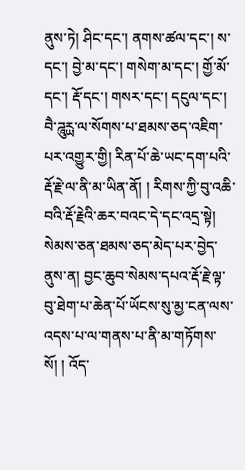ནུས་ཏེ། ཤིང་དང་། ནགས་ཚལ་དང་། ས་དང་། བྱེ་མ་དང་། གསེག་མ་དང་། གྱོ་མོ་དང་། རྡོ་དང་། གསར་དང་། དངུལ་དང་། བཻ་ཌཱུཪྻ་ལ་སོགས་པ་ཐམས་ཅད་འཇིག་པར་འགྱུར་གྱི། རིན་པོ་ཆེ་ཡང་དག་པའི་རྡོ་རྗེ་ལ་ནི་མ་ཡིན་ནོ། ། རིགས་ཀྱི་བུ་འཆི་བའི་རྡོ་རྗེའི་ཆར་བའང་དེ་དང་འདྲ་སྟེ། སེམས་ཅན་ཐམས་ཅད་མེད་པར་བྱེད་ནུས་ན། བྱང་ཆུབ་སེམས་དཔའ་རྡོ་རྗེ་ལྟ་བུ་ཐེག་པ་ཆེན་པོ་ཡོངས་སུ་མྱ་ངན་ལས་འདས་པ་ལ་གནས་པ་ནི་མ་གཏོགས་སོ། ། འོད་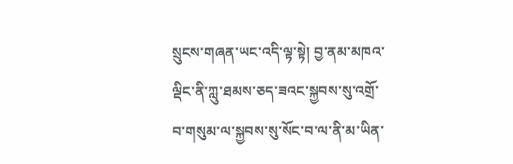སྲུངས་གཞན་ཡང་འདི་ལྟ་སྟེ། བྱ་ནམ་མཁའ་ལྡིང་ནི་ཀླུ་ཐམས་ཅད་ཟའང་སྐྱབས་སུ་འགྲོ་བ་གསུམ་ལ་སྐྱབས་སུ་སོང་བ་ལ་ནི་མ་ཡིན་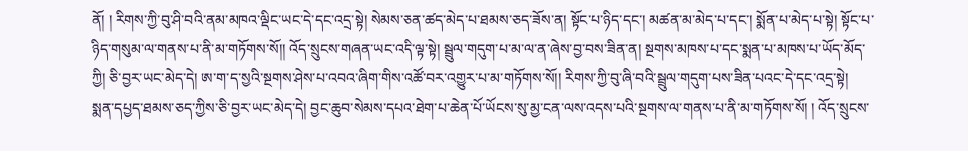ནོ། ། རིགས་ཀྱི་བུ་ཤི་བའི་ནམ་མཁའ་ལྡིང་ཡང་དེ་དང་འདྲ་སྟེ། སེམས་ཅན་ཚད་མེད་པ་ཐམས་ཅད་ཟོས་ན། སྟོང་པ་ཉིད་དང་། མཚན་མ་མེད་པ་དང་། སྨོན་པ་མེད་པ་སྟེ། སྟོང་པ་ཉིད་གསུམ་ལ་གནས་པ་ནི་མ་གཏོགས་སོ།། འོད་སྲུངས་གཞན་ཡང་འདི་ལྟ་སྟེ། སྦྲུལ་གདུག་པ་མ་ལ་ན་ཞེས་བྱ་བས་ཟིན་ན། སྔགས་མཁས་པ་དང་སྨན་པ་མཁས་པ་ཡོད་མོད་ཀྱི། ཅི་བྱར་ཡང་མེད་དེ། ཨ་ག་ད་སྱའི་སྔགས་ཤེས་པ་འབའ་ཞིག་གིས་འཚོ་བར་འགྱུར་པ་མ་གཏོགས་སོ།། རིགས་ཀྱི་བུ་ཞི་བའི་སྦྲུལ་གདུག་པས་ཟིན་པའང་དེ་དང་འདྲ་སྟེ། སྨན་དཔྱད་ཐམས་ཅད་ཀྱིས་ཅི་བྱར་ཡང་མེད་དེ། བྱང་ཆུབ་སེམས་དཔའ་ཐེག་པ་ཆེན་པོ་ཡོངས་སུ་མྱ་ངན་ལས་འདས་པའི་སྔགས་ལ་གནས་པ་ནི་མ་གཏོགས་སོ། ། འོད་སྲུངས་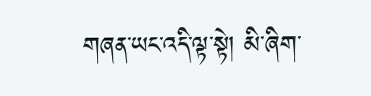གཞན་ཡང་འདི་ལྟ་སྟེ། མི་ཞིག་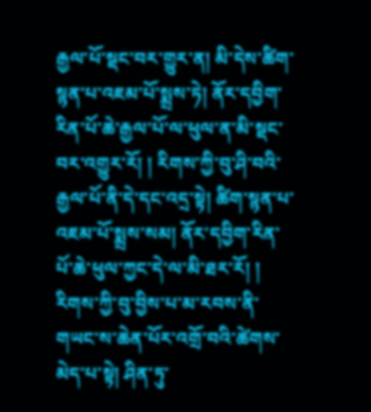རྒྱལ་པོ་སྡང་བར་གྱུར་ན། མི་དེས་ཚིག་སྙན་པ་འཇམ་པོ་སྨྲས་ཏེ། ནོར་དབྱིག་རིན་པོ་ཆེ་རྒྱལ་པོ་ལ་ཕུལ་ན་མི་སྡང་བར་འགྱུར་རོ། ། རིགས་ཀྱི་བུ་ཤི་བའི་རྒྱལ་པོ་ནི་དེ་དང་འདྲ་སྟེ། ཚིག་སྙན་པ་འཇམ་པོ་སྨྲས་སམ། ནོར་དབྱིག་རིན་པོ་ཆེ་ཕུལ་ཀྱང་དེ་ལ་མི་ཐར་རོ། ། རིགས་ཀྱི་བུ་བྱིས་པ་མ་རབས་ནི་གཡང་ས་ཆེན་པོར་འགྲོ་བའི་ཚེགས་མེད་པ་སྟེ། ཤིན་ཏུ་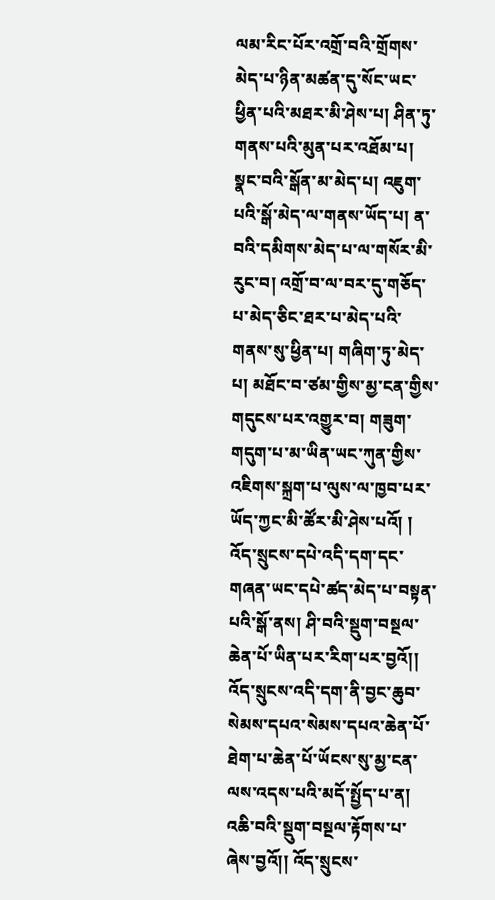ལམ་རིང་པོར་འགྲོ་བའི་གྲོགས་མེད་པ་ཉིན་མཚན་དུ་སོང་ཡང་ཕྱིན་པའི་མཐར་མི་ཤེས་པ། ཤིན་ཏུ་གནས་པའི་མུན་པར་འཐོམ་པ། སྣང་བའི་སྒོན་མ་མེད་པ། འཇུག་པའི་སྒོ་མེད་ལ་གནས་ཡོད་པ། ན་བའི་དམིགས་མེད་པ་ལ་གསོར་མི་རུང་བ། འགྲོ་བ་ལ་བར་དུ་གཅོད་པ་མེད་ཅིང་ཐར་པ་མེད་པའི་གནས་སུ་ཕྱིན་པ། གཞིག་ཏུ་མེད་པ། མཐོང་བ་ཙམ་གྱིས་མྱ་ངན་གྱིས་གདུངས་པར་འགྱུར་བ། གཟུག་གདུག་པ་མ་ཡིན་ཡང་ཀུན་གྱིས་འཇིགས་སྐྲག་པ་ལུས་ལ་ཁྱབ་པར་ཡོད་ཀྱང་མི་ཚོར་མི་ཤེས་པའོ། ། འོད་སྲུངས་དཔེ་འདི་དག་དང་གཞན་ཡང་དཔེ་ཚད་མེད་པ་བསྟན་པའི་སྒོ་ནས། ཤི་བའི་སྡུག་བསྔལ་ཆེན་པོ་ཡིན་པར་རིག་པར་བྱའོ།། འོད་སྲུངས་འདི་དག་ནི་བྱང་ཆུབ་སེམས་དཔའ་སེམས་དཔའ་ཆེན་པོ་ཐེག་པ་ཆེན་པོ་ཡོངས་སུ་མྱ་ངན་ལས་འདས་པའི་མདོ་སྤྱོད་པ་ན། འཆི་བའི་སྡུག་བསྔལ་རྟོགས་པ་ཞེས་བྱའོ།། འོད་སྲུངས་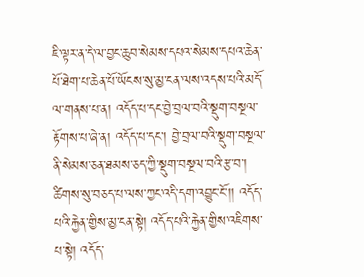ཇི་ལྟར་ན་དེ་ལ་བྱང་ཆུབ་སེམས་དཔའ་སེམས་དཔའ་ཆེན་པོ་ཐེག་པ་ཆེན་པོ་ཡོངས་སུ་མྱ་ངན་ལས་འདས་པའི་མདོ་ལ་གནས་པ་ན། འདོད་པ་དང་བྱེ་བྲལ་བའི་སྡུག་བསྔལ་རྟོགས་པ་ཞེ་ན། འདོད་པ་དང་། བྱེ་བྲལ་བའི་སྡུག་བསྔལ་ནི་སེམས་ཅན་ཐམས་ཅད་ཀྱི་སྡུག་བསྔལ་བའི་རྩ་བ་། ཚིགས་སུ་བཅད་པ་ལས་ཀྱང་འདི་དག་འབྱུང་ངོ་།། འདོད་པའི་རྐྱེན་གྱིས་མྱ་ངན་སྟེ། འདོད་པའི་རྐྱེན་གྱིས་འཇིགས་པ་སྟེ། འདོད་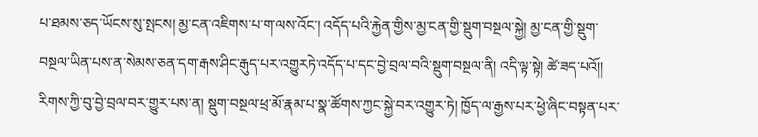པ་ཐམས་ཅད་ཡོངས་སུ་སྤངས། མྱ་ངན་འཇིགས་པ་ག་ལས་འོང་། འདོད་པའི་རྐྱེན་གྱིས་མྱ་ངན་གྱི་སྡུག་བསྔལ་སྐྱེ། མྱ་ངན་གྱི་སྡུག་བསྔལ་ཡིན་པས་ན་སེམས་ཅན་དག་རྒས་ཤིང་རྒུད་པར་འགྱུརཏེ་འདོད་པ་དང་བྱེ་བྲལ་བའི་སྡུག་བསྔལ་ནི། འདི་ལྟ་སྟེ། ཚེ་ཟད་པའོ།། རིགས་ཀྱི་བུ་བྱེ་བྲལ་བར་གྱུར་པས་ན། སྡུག་བསྔལ་ཕྲ་མོ་རྣམ་པ་སྣ་ཚོགས་ཀྱང་སྐྱེ་བར་འགྱུར་ཏེ། ཁྱོད་ལ་རྒྱས་པར་ཕྱེ་ཞིང་བསྟན་པར་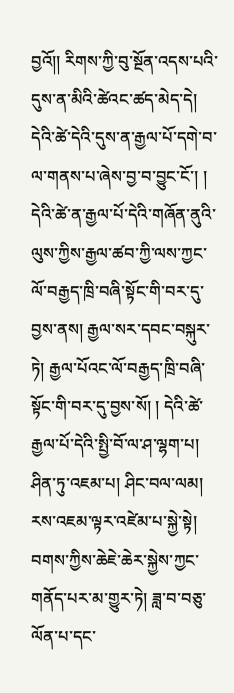བྱའོ།། རིགས་ཀྱི་བུ་སྔོན་འདས་པའི་དུས་ན་མིའི་ཚེའང་ཚད་མེད་དེ། དེའི་ཚེ་དེའི་དུས་ན་རྒྱལ་པོ་དགེ་བ་ལ་གནས་པ་ཞེས་བྱ་བ་བྱུང་ངོ་། ། དེའི་ཚེ་ན་རྒྱལ་པོ་དེའི་གཞོན་ནུའི་ལུས་ཀྱིས་རྒྱལ་ཚབ་ཀྱི་ལས་ཀྱང་ལོ་བརྒྱད་ཁྲི་བཞི་སྟོང་གི་བར་དུ་བྱས་ནས། རྒྱལ་སར་དབང་བསྐུར་ཏེ། རྒྱལ་པོའང་ལོ་བརྒྱད་ཁྲི་བཞི་སྟོང་གི་བར་དུ་བྱས་སོ། ། དེའི་ཚེ་རྒྱལ་པོ་དེའི་སྤྱི་བོ་ལ་ཤ་ལྷག་པ། ཤིན་ཏུ་འཇམ་པ། ཤིང་བལ་ལམ། རས་འཇམ་ལྟར་འཛེམ་པ་སྐྱེ་སྟེ། བགས་ཀྱིས་ཆེཇེ་ཆེར་སྐྱེས་ཀྱང་གནོད་པར་མ་གྱུར་ཏེ། ཟླ་བ་བཅུ་ལོན་པ་དང་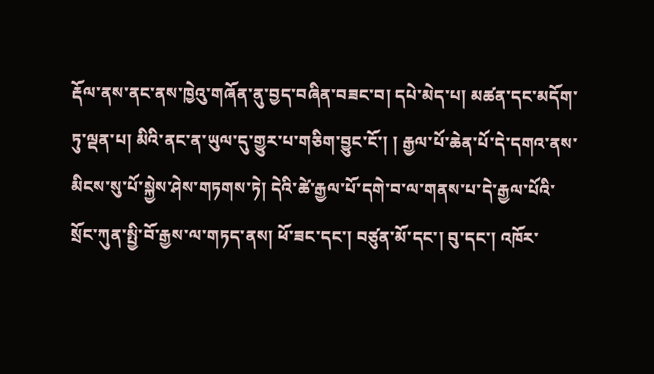རྡོལ་ནས་ནང་ནས་ཁྱེའུ་གཞོན་ནུ་བྱད་བཞིན་བཟང་བ། དཔེ་མེད་པ། མཚན་དང་མདོག་ཏུ་ལྡན་པ། མིའི་ནང་ན་ཡུལ་དུ་གྱུར་པ་གཅིག་བྱུང་ངོ་། ། རྒྱལ་པོ་ཆེན་པོ་དེ་དགའ་ནས་མིངས་སུ་པོ་སྐྱེས་ཤེས་གཏགས་ཏེ། དེའི་ཚེ་རྒྱལ་པོ་དགེ་བ་ལ་གནས་པ་དེ་རྒྱལ་པོའི་སྲོང་ཀུན་སྤྱི་བོ་རྒྱས་ལ་གཏད་ནས། ཕོ་ཟང་དང་། བཙུན་མོ་དང་། བུ་དང་། འཁོར་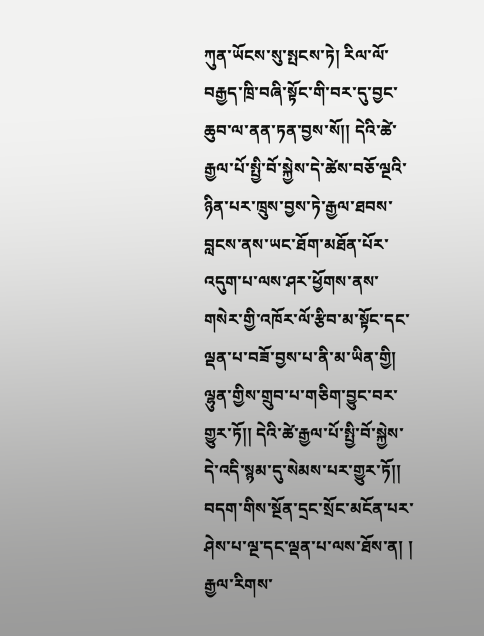ཀུན་ཡོངས་སུ་སྤངས་ཏེ། རིལ་ལོ་བརྒྱད་ཁྲི་བཞི་སྟོང་གི་བར་དུ་བྱང་ཆུབ་ལ་ནན་ཏན་བྱས་སོ།། དེའི་ཚེ་རྒྱལ་པོ་སྤྱི་བོ་སྐྱེས་དེ་ཚེས་བཅོ་ལྔའི་ཉིན་པར་ཁྲུས་བྱས་ཏེ་རྒྱལ་ཐབས་བླངས་ནས་ཡང་ཐོག་མཐོན་པོར་འདུག་པ་ལས་ཤར་ཕྱོགས་ནས་གསེར་གྱི་འཁོར་ལོ་རྩིབ་མ་སྟོང་དང་ལྡན་པ་བཟོ་བྱས་པ་ནི་མ་ཡིན་གྱི། ལྷུན་གྱིས་གྲུབ་པ་གཅིག་བྱུང་བར་གྱུར་ཏོ།། དེའི་ཚེ་རྒྱལ་པོ་སྤྱི་བོ་སྐྱེས་དེ་འདི་སྙམ་དུ་སེམས་པར་གྱུར་ཏོ།། བདག་གིས་སྔོན་དྲང་སྲོང་མངོན་པར་ཤེས་པ་ལྔ་དང་ལྡན་པ་ལས་ཐོས་ན། ། རྒྱལ་རིགས་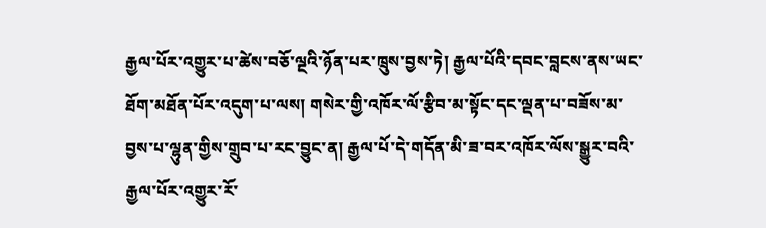རྒྱལ་པོར་འགྱུར་པ་ཚེས་བཅོ་ལྔའི་ཉོན་པར་ཁྲུས་བྱས་ཏེ། རྒྱལ་པོའི་དབང་བླངས་ནས་ཡང་ཐོག་མཐོན་པོར་འདུག་པ་ལས། གསེར་གྱི་འཁོར་ལོ་རྩིབ་མ་སྟོང་དང་ལྡན་པ་བཟོས་མ་བྱས་པ་ལྷུན་གྱིས་གྲུབ་པ་རང་བྱུང་ན། རྒྱལ་པོ་དེ་གདོན་མི་ཟ་བར་འཁོར་ལོས་སྒྱུར་བའི་རྒྱལ་པོར་འགྱུར་རོ་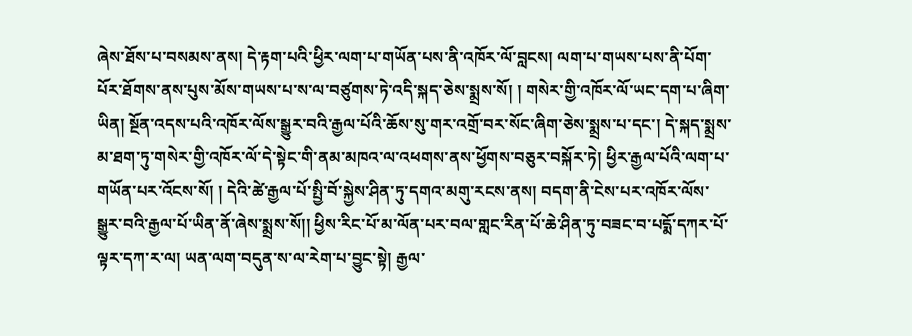ཞེས་ཐོས་པ་བསམས་ནས། དེ་རྟག་པའི་ཕྱིར་ལག་པ་གཡོན་པས་ནི་འཁོར་ལོ་བླངས། ལག་པ་གཡས་པས་ནི་པོག་པོར་ཐོགས་ནས་པུས་མོས་གཡས་པ་ས་ལ་བཙུགས་ཏེ་འདི་སྐད་ཅེས་སྨྲས་སོ། ། གསེར་གྱི་འཁོར་ལོ་ཡང་དག་པ་ཞིག་ཡིན། སྔོན་འདས་པའི་འཁོར་ལོས་སྒྱུར་བའི་རྒྱལ་པོའི་ཆོས་སུ་གར་འགྲོ་བར་སོང་ཞིག་ཅེས་སྨྲས་པ་དང་། དེ་སྐད་སྨྲས་མ་ཐག་ཏུ་གསེར་གྱི་འཁོར་ལོ་དེ་སྟེང་གི་ནམ་མཁའ་ལ་འཕགས་ནས་ཕྱོགས་བཅུར་བསྐོར་ཏེ། ཕྱིར་རྒྱལ་པོའི་ལག་པ་གཡོན་པར་འོངས་སོ། ། དེའི་ཚེ་རྒྱལ་པོ་སྤྱི་བོ་སྐྱེས་ཤིན་ཏུ་དགའ་མགུ་རངས་ནས། བདག་ནི་ངེས་པར་འཁོར་ལོས་སྒྱུར་བའི་རྒྱལ་པོ་ཡིན་ནོ་ཞེས་སྨྲས་སོ།། ཕྱིས་རིང་པོ་མ་ལོན་པར་བལ་གླང་རིན་པོ་ཆེ་ཤིན་ཏུ་བཟང་བ་པདྨོ་དཀར་པོ་ལྟར་དཀ་ར་ལ། ཡན་ལག་བདུན་ས་ལ་རེག་པ་བྱུང་སྟེ། རྒྱལ་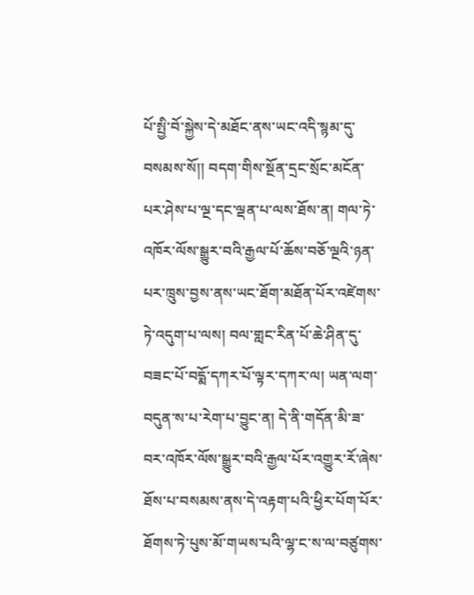པོ་སྤྱི་བོ་སྐྱེས་དེ་མཐོང་ནས་ཡང་འདི་སྙམ་དུ་བསམས་སོ།། བདག་གིས་སྔོན་དྲང་སྲོང་མངོན་པར་ཤེས་པ་ལྔ་དང་ལྡན་པ་ལས་ཐོས་ན། གལ་ཏེ་འཁོར་ལོས་སྒྱུར་བའི་རྒྱལ་པོ་ཆོས་བཅོ་ལྔའི་ཉན་པར་ཁྲུས་བྱས་ནས་ཡང་ཐོག་མཐོན་པོར་འཛེགས་ཏེ་འདུག་པ་ལས། བལ་གླང་རིན་པོ་ཆེ་ཤིན་དུ་བཟང་པོ་བདྨོ་དཀར་པོ་ལྟར་དཀར་ལ། ཡན་ལག་བདུན་ས་པ་རེག་པ་བྱུང་ན། དེ་ནི་གདོན་མི་ཟ་བར་འཁོར་ལོས་སྒྱུར་བའི་རྒྱལ་པོར་འགྱུར་རོ་ཞེས་ཐོས་པ་བསམས་ནས་དེ་འརྟག་པའི་ཕྱིར་པོག་པོར་ཐོགས་ཏེ་པུས་མོ་གཡས་པའི་ལྷ་ང་ས་ལ་བཙུགས་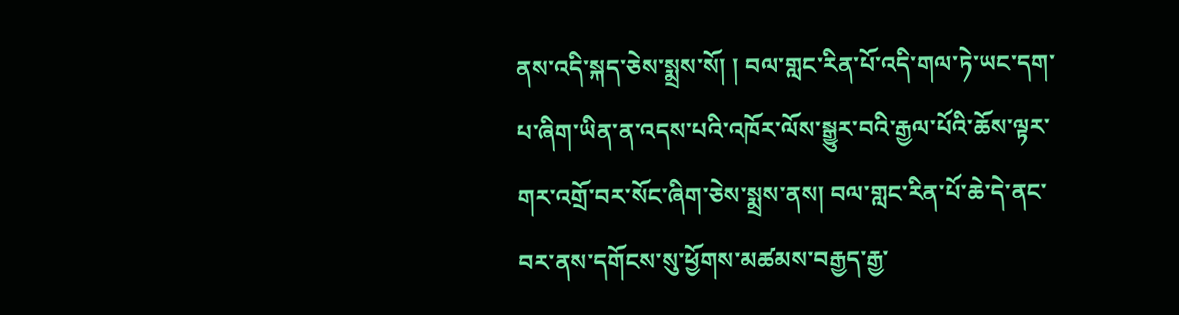ནས་འདི་སྐད་ཅེས་སྨྲས་སོ། ། བལ་གླང་རིན་པོ་འདི་གལ་ཏེ་ཡང་དག་པ་ཞིག་ཡིན་ན་འདས་པའི་འཁོར་ལོས་སྒྱུར་བའི་རྒྱལ་པོའི་ཆོས་ལྟར་གར་འགྲོ་བར་སོང་ཞིག་ཅེས་སྨྲས་ནས། བལ་གླང་རིན་པོ་ཆེ་དེ་ནང་བར་ནས་དགོངས་སུ་ཕྱོགས་མཚམས་བརྒྱད་རྒྱ་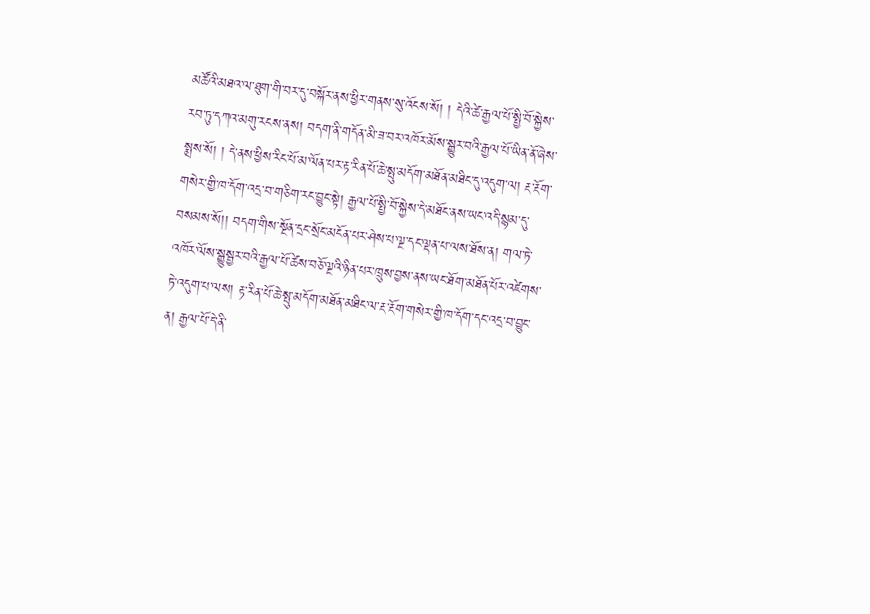མཚོའི་མཐའ་ལ་ཐུག་གི་བར་དུ་བསྐོར་ནས་ཕྱིར་གནས་སུ་འོངས་སོ། ། དེའི་ཚེ་རྒྱལ་པོ་སྤྱི་བོ་སྐྱེས་རབ་ཏུ་དཀའ་མགུ་རངས་ནས། བདག་ནི་གདོན་མི་ཟ་བར་འཁོར་མོས་སྒྱུར་བའི་རྒྱལ་པོ་ཡིན་ནོ་ཞེས་སྨྲས་སོ། ། དེ་ནས་ཕྱིས་རིང་པོ་མ་ལོན་པར་རྟ་རིན་པོ་ཆེ་སྤུ་མདོག་མཐོན་མཐིང་དུ་འདུག་ལ། རྔ་རྔོག་གསེར་གྱི་ཁ་དོག་འདྲ་བ་གཅིག་རང་བྱུང་སྟེ། རྒྱལ་པོ་སྤྱི་བོ་སྐྱེས་དེ་མཐོང་ནས་ཡང་འདི་སྙམ་དུ་བསམས་སོ།། བདག་གིས་སྔོན་དྲང་སྲོང་མངོན་པར་ཤེས་པ་ལྔ་དང་ལྡན་པ་ལས་ཐོས་ན། གལ་ཏེ་འཁོར་ལོས་སྒྱུསྦྱར་བའི་རྒྱལ་པོ་ཚེས་བཅོ་ལྔའི་ཉིན་པར་ཁྲུས་བྱས་ནས་ཡང་ཐོག་མཐོན་པོར་འཛེགས་ཏེ་འདུག་པ་ལས། རྟ་རིན་པོ་ཆེ་སྤུ་མདོག་མཐོན་མཐིང་ལ་རྔ་རྔོག་གསེར་གྱི་ཁ་དོག་དང་འདྲ་བ་བྱུང་ན། རྒྱལ་པོ་དེ་ནི་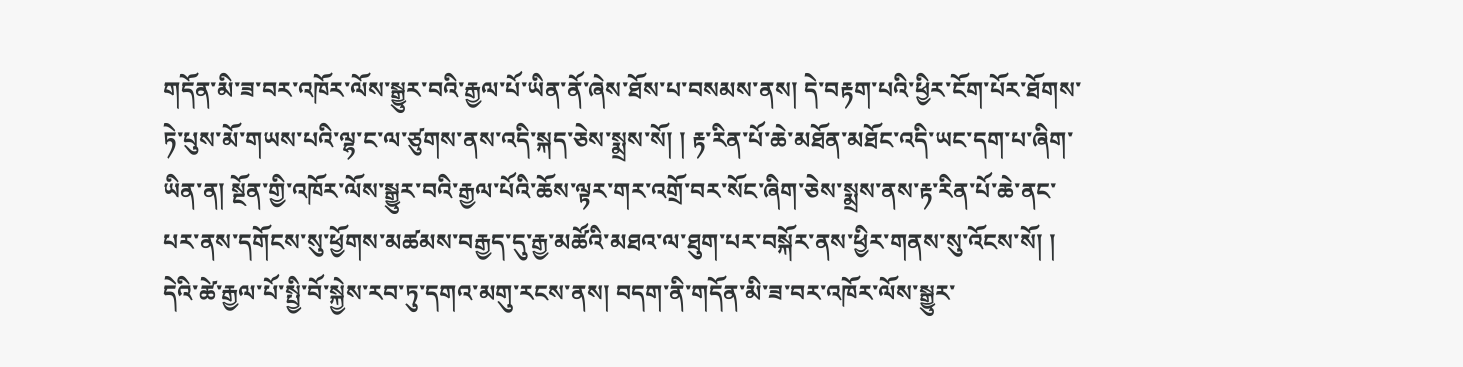གདོན་མི་ཟ་བར་འཁོར་ལོས་སྒྱུར་བའི་རྒྱལ་པོ་ཡིན་ནོ་ཞེས་ཐོས་པ་བསམས་ནས། དེ་བརྟག་པའི་ཕྱིར་ངོག་པོར་ཐོགས་ཏེ་པུས་མོ་གཡས་པའི་ལྷ་ང་ལ་ཙུགས་ནས་འདི་སྐད་ཅེས་སྨྲས་སོ། ། རྟ་རིན་པོ་ཆེ་མཐོན་མཐོང་འདི་ཡང་དག་པ་ཞིག་ཡིན་ན། སྔོན་གྱི་འཁོར་ལོས་སྒྱུར་བའི་རྒྱལ་པོའི་ཆོས་ལྟར་གར་འགྲོ་བར་སོང་ཞིག་ཅེས་སྨྲས་ནས་རྟ་རིན་པོ་ཆེ་ནང་པར་ནས་དགོངས་སུ་ཕྱོགས་མཚམས་བརྒྱད་དུ་རྒྱ་མཚོའི་མཐའ་ལ་ཐུག་པར་བསྐོར་ནས་ཕྱིར་གནས་སུ་འོངས་སོ། ། དེའི་ཚེ་རྒྱལ་པོ་སྤྱི་བོ་སྐྱེས་རབ་ཏུ་དགའ་མགུ་རངས་ནས། བདག་ནི་གདོན་མི་ཟ་བར་འཁོར་ལོས་སྒྱུར་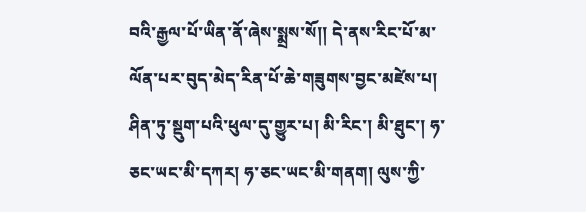བའི་རྒྱལ་པོ་ཡིན་ནོ་ཞེས་སྨྲས་སོ།། དེ་ནས་རིང་པོ་མ་ལོན་པར་བུད་མེད་རིན་པོ་ཆེ་གཟུགས་བྱང་མཛེས་པ། ཤིན་ཏུ་སྡུག་པའི་ཕུལ་དུ་གྱུར་པ། མི་རིང་། མི་ཐུང་། ཧ་ཅང་ཡང་མི་དཀར། ཧ་ཅང་ཡང་མི་གནག། ལུས་ཀྱི་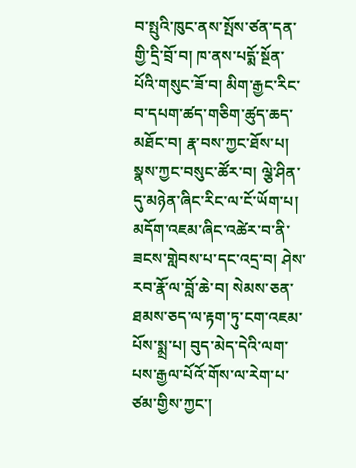བ་སྤུའི་ཁུང་ནས་སྤོས་ཙན་དན་གྱི་དྲི་བྲོ་བ། ཁ་ནས་པདྨོ་སྔོན་པོའི་གསུང་ཟོ་བ། མིག་རྒྱང་རིང་བ་དཔག་ཚད་གཅིག་ཚུད་ཆད་མཐོང་བ། རྣ་བས་ཀྱང་ཐོས་པ། སྣས་ཀྱང་བསུང་ཚོར་བ། ལྕེ་ཤིན་དུ་མཉེན་ཞིང་རིང་ལ་ངོ་ཡོག་པ། མདོག་འཇམ་ཞིང་འཚེར་བ་ནི་ཟངས་གླེབས་པ་དང་འདྲ་བ། ཤེས་རབ་རྣོ་ལ་བློ་ཆེ་བ། སེམས་ཅན་ཐམས་ཅད་ལ་རྟག་ཏུ་ངག་འཇམ་པོས་སྨྲ་པ། བུད་མེད་དེའི་ལག་པས་རྒྱལ་པོའོ་གོས་ལ་རེག་པ་ཙམ་གྱིས་ཀྱང་།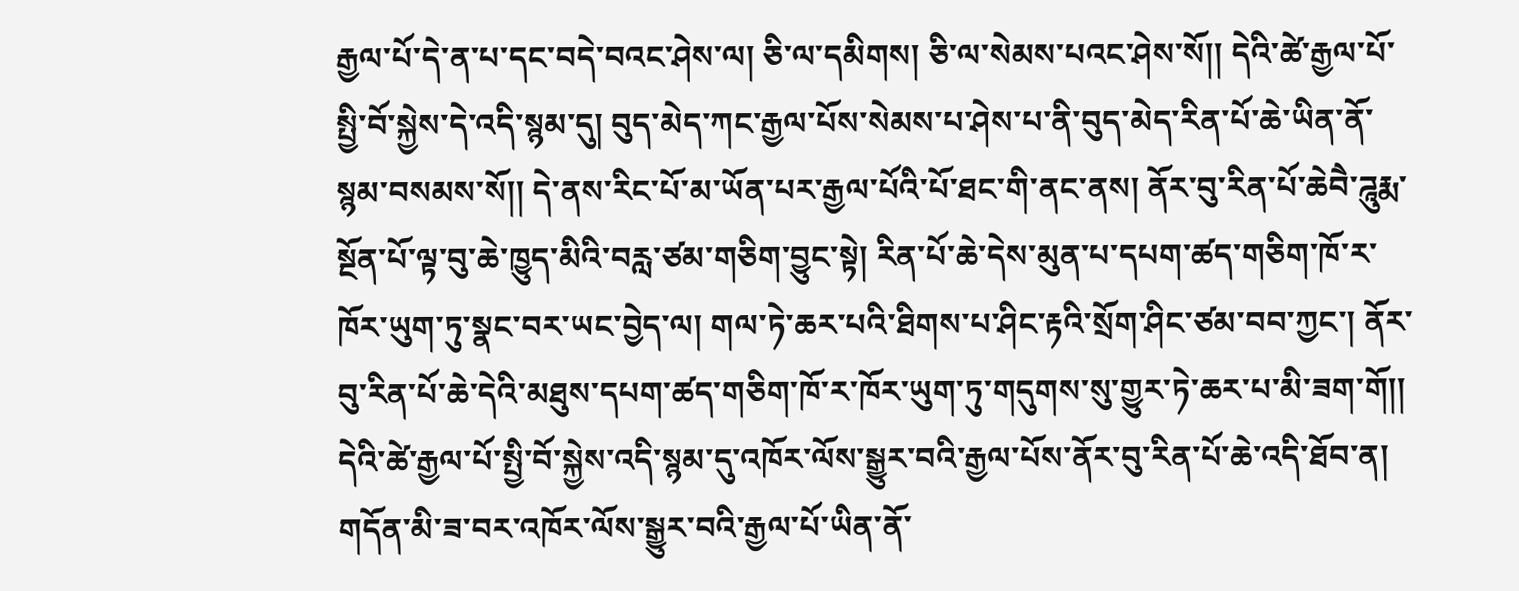རྒྱལ་པོ་དེ་ན་པ་དང་བདེ་བའང་ཤེས་ལ། ཅི་ལ་དམིགས། ཅི་ལ་སེམས་པའང་ཤེས་སོ།། དེའི་ཚེ་རྒྱལ་པོ་སྤྱི་བོ་སྐྱེས་དེ་འདི་སྙམ་དུ། བུད་མེད་ཀང་རྒྱལ་པོས་སེམས་པ་ཤེས་པ་ནི་བུད་མེད་རིན་པོ་ཆེ་ཡིན་ནོ་སྙམ་བསམས་སོ།། དེ་ནས་རིང་པོ་མ་ཡོན་པར་རྒྱལ་པོའི་པོ་ཐང་གི་ནང་ནས། ནོར་བུ་རིན་པོ་ཆེབཻ་ཌཱུརྨ་སྔོན་པོ་ལྟ་བུ་ཆེ་ཁྱུད་མིའི་བརླ་ཙམ་གཅིག་བྱུང་སྟེ། རིན་པོ་ཆེ་དེས་མུན་པ་དཔག་ཚད་གཅིག་ཁོ་ར་ཁོར་ཡུག་ཏུ་སྣང་བར་ཡང་བྱེད་ལ། གལ་ཏེ་ཆར་པའི་ཐིགས་པ་ཤིང་རྟའི་སྲོག་ཤིང་ཙམ་བབ་ཀྱང་། ནོར་བུ་རིན་པོ་ཆེ་དེའི་མཐུས་དཔག་ཚད་གཅིག་ཁོ་ར་ཁོར་ཡུག་ཏུ་གདུགས་སུ་གྱུར་ཏེ་ཆར་པ་མི་ཟག་གོ།། དེའི་ཚེ་རྒྱལ་པོ་སྤྱི་བོ་སྐྱེས་འདི་སྙམ་དུ་འཁོར་ལོས་སྒྱུར་བའི་རྒྱལ་པོས་ནོར་བུ་རིན་པོ་ཆེ་འདི་ཐོབ་ན། གདོན་མི་ཟ་བར་འཁོར་ལོས་སྒྱུར་བའི་རྒྱལ་པོ་ཡིན་ནོ་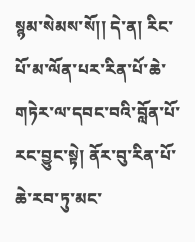སྙམ་སེམས་སོ།། དེ་ན། རིང་པོ་མ་ལོན་པར་རིན་པོ་ཆེ་གཏེར་ལ་དབང་བའི་བློན་པོ་རང་བྱུང་སྟེ། ནོར་བུ་རིན་པོ་ཆེ་རབ་ཏུ་མང་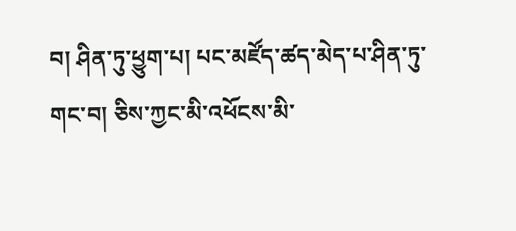བ། ཤིན་ཏུ་ཕྱུག་པ། པང་མཛོད་ཚད་མེད་པ་ཤིན་ཏུ་གང་བ། ཅིས་ཀྱང་མི་འཕོངས་མི་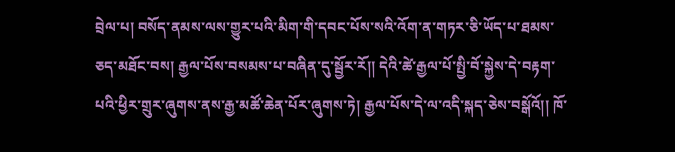བྲེལ་པ། བསོད་ནམས་ལས་གྱུར་པའི་མིག་གི་དབང་པོས་སའི་འོག་ན་གཏར་ཅི་ཡོད་པ་ཐམས་ཅད་མཐོང་བས། རྒྱལ་པོས་བསམས་པ་བཞིན་དུ་སྦྱོར་རོ།། དེའི་ཚེ་རྒྱལ་པོ་སྤྱི་བོ་སྐྱེས་དེ་བརྟག་པའི་ཕྱིར་གྲུར་ཞུགས་ནས་རྒྱ་མཚོ་ཆེན་པོར་ཞུགས་ཏེ། རྒྱལ་པོས་དེ་ལ་འདི་སྐད་ཅེས་བསྒོའོ།། ཁོ་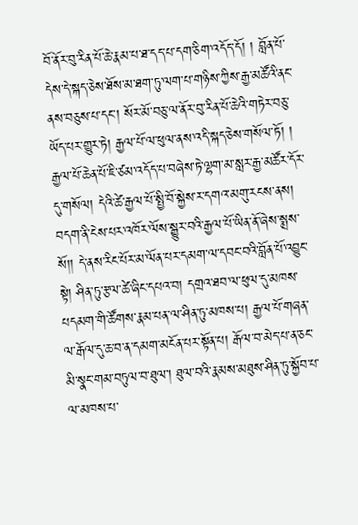བོ་ནོར་བུ་རིན་པོ་ཆེ་རྣམ་པ་ཐ་དད་པ་དག་ཅིག་འདོད་དོ། ། བློན་པོ་དེས་དེ་སྐད་ཅེས་ཐོས་མ་ཐག་ཏུ་ལག་པ་གཉིས་ཀྱིས་རྒྱ་མཚོའི་ནང་ནས་བཅུས་པ་དང་། སོར་མོ་བཅུ་ལ་ནོར་བུ་རིན་པོ་ཆེའི་གཏེར་བཅུ་ཡོད་པར་གྱུར་ཏེ། རྒྱལ་པོ་ལ་ཕུལ་ནས་འདི་སྐད་ཅེས་གསོལ་ཏོ། ། རྒྱལ་པོ་ཆེན་པོ་ཇི་ཙམ་འདོད་པ་བཞེས་ཏེ་ལྷག་མ་སླར་རྒྱ་མཚོར་དོར་དུ་གསོལ། དེའི་ཚེ་རྒྱལ་པོ་སྤྱི་བོ་སྐྱེས་ར་དགའ་མགུ་རངས་ནས། བདག་ནི་ངེས་པར་འཁོར་ལོས་སྒྱུར་བའི་རྒྱལ་པོ་ཡིན་ནོ་ཞེས་སྨྲས་སོ།། དེ་ནས་རིང་པོར་མ་ལོན་པར་དམག་ལ་དབང་བའི་བློན་པོ་འབྱུང་སྟེ། ཤིན་ཏུ་རྩལ་ཚེ་ཞིང་དཔའ་བ། དགྲའ་ཐབ་ལ་ཕུལ་དུ་མཁས་པདམག་གི་ཚོགས་རྣམ་པན་ལ་ཤིན་ཏུ་མཁས་པ། རྒྱལ་པོ་གཞན་ལ་རྒོལ་དུ་ཆ་བ་ན་དམག་མངོན་པར་སྟོན་པ། རྒོལ་བ་མེད་པ་ན་ཅང་མི་སྣང་གམ་བཏུལ་བ་ཐུལ་། ཐུལ་བའི་རྣམས་མཐུས་ཤིན་ཏུ་སྐྱོབ་པ་ལ་མཁས་པ་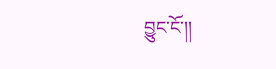བྱུང་ངོ་།།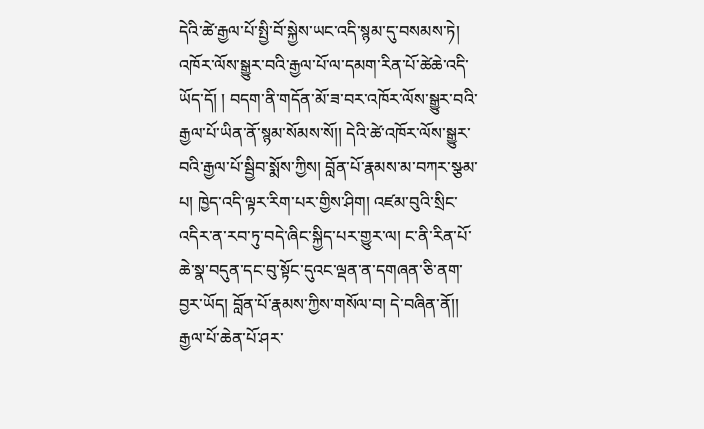དེའི་ཚེ་རྒྱལ་པོ་སྤྱི་བོ་སྐྱེས་ཡང་འདི་སྙམ་དུ་བསམས་ཏེ། འཁོར་ལོས་སྒྱུར་བའི་རྒྱལ་པོ་ལ་དམག་རིན་པོ་ཚེཆེ་འདི་ཡོད་དོ། ། བདག་ནི་གདོན་མོ་ཟ་བར་འཁོར་ལོས་སྒྱུར་བའི་རྒྱལ་པོ་ཡིན་ནོ་སྙམ་སོམས་སོ།། དེའི་ཚེ་འཁོར་ལོས་སྒྱུར་བའི་རྒྱལ་པོ་སྦྱིབ་སྨོས་ཀྱིས། བློན་པོ་རྣམས་མ་བཀར་སྩམ་པ། ཁྱེད་འདི་ལྟར་རིག་པར་གྱིས་ཤིག། འཛམ་བུའི་སྲིང་འདིར་ན་རབ་ཏུ་བདེ་ཞིང་སྐྱིད་པར་གྱུར་ལ། ང་ནི་རིན་པོ་ཆེ་སྣ་བདུན་དང་བུ་སྟོང་དུའང་ལྡན་ན་དགཞན་ཅི་ནག་བྱར་ཡོད། བློན་པོ་རྣམས་ཀྱིས་གསོལ་བ། དེ་བཞིན་ནོ།། རྒྱལ་པོ་ཆེན་པོ་ཤར་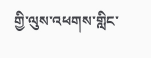གྱི་ལུས་འཕགས་གླིང་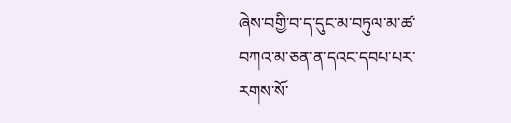ཞེས་བགྱི་བ་ད་དུང་མ་བཏུལ་མ་ཚ་བཀའ་མ་ཅན་ན་དའང་དབཔ་པར་རགས་སོ་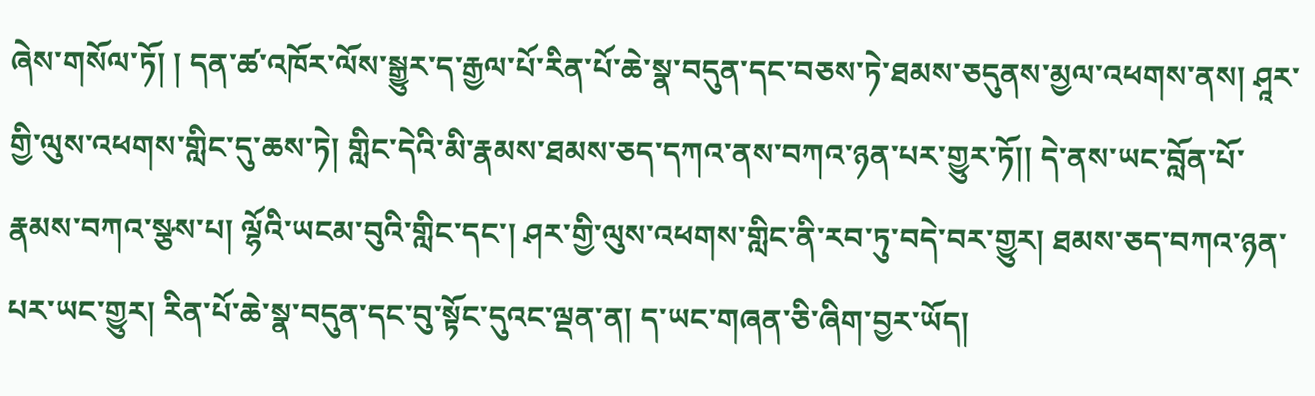ཞེས་གསོལ་ཏོ། ། དན་ཚ་འཁོར་ལོས་སྒྱུར་ད་རྒྱལ་པོ་རིན་པོ་ཆེ་སྣ་བདུན་དང་བཅས་ཏེ་ཐམས་ཅདུནས་མྱལ་འཕགས་ནས། ཤཱར་གྱི་ལུས་འཕགས་གླིང་དུ་ཆས་ཏེ། གླིང་དེའི་མི་རྣམས་ཐམས་ཅད་དཀའ་ནས་བཀའ་ཉན་པར་གྱུར་ཏོ།། དེ་ནས་ཡང་བློན་པོ་རྣམས་བཀའ་སྩས་པ། ལྷོའི་ཡངམ་བུའི་གླིང་དང་། ཤར་གྱི་ལུས་འཕགས་གླིང་ནི་རབ་ཏུ་བདེ་བར་གྱུར། ཐམས་ཅད་བཀའ་ཉན་པར་ཡང་གྱུར། རིན་པོ་ཆེ་སྣ་བདུན་དང་བུ་སྟོང་དུའང་ལྡན་ན། ད་ཡང་གཞན་ཅི་ཞིག་བྱར་ཡོད།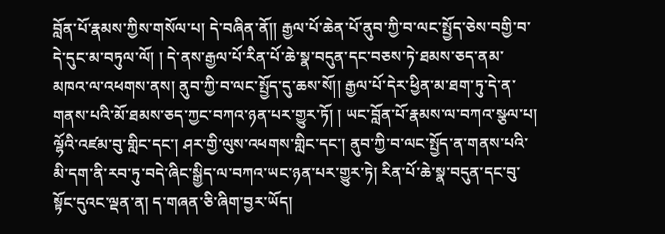བློན་པོ་རྣམས་ཀྱིས་གསོལ་པ། དེ་བཞིན་ནོ།། རྒྱལ་པོ་ཆེན་པོ་ནུབ་ཀྱི་བ་ལང་སྤྱོད་ཅེས་བགྱི་བ་དེ་དུང་མ་བཏུལ་ལོ། ། དེ་ནས་རྒྱལ་པོ་རིན་པོ་ཆེ་སྣ་བདུན་དང་བཅས་ཏེ་ཐམས་ཅད་ནམ་མཁའ་ལ་འཕགས་ནས། ནུབ་ཀྱི་བ་ལང་སྤྱོད་དུ་ཆས་སོ།། རྒྱལ་པོ་དེར་ཕྱིན་མ་ཐག་ཏུ་དེ་ན་གནས་པའི་མོ་ཐམས་ཅད་ཀྱང་བཀའ་ཉན་པར་གྱུར་ཏོ། ། ཡང་བློན་པོ་རྣམས་ལ་བཀའ་སྩལ་པ། ལྷོའི་འཛམ་བུ་གླིང་དང་། ཤར་གྱི་ལུས་འཕགས་གླིང་དང་། ནུབ་ཀྱི་བ་ལང་སྤྱོད་ན་གནས་པའི་མི་དག་ནི་རབ་ཏུ་བདེ་ཞིང་སྒྱིད་ལ་བཀའ་ཡང་ཉན་པར་གྱུར་ཏེ། རིན་པོ་ཆེ་སྣ་བདུན་དང་བུ་སྟོང་དུའང་ལྡན་ན། ད་གཞན་ཅི་ཞིག་བྱར་ཡོད།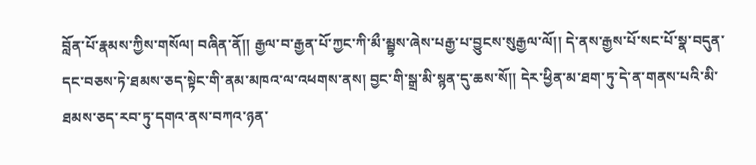བློན་པོ་རྣམས་ཀྱིས་གསོལ། བཞིན་ནོ།། རྒྱལ་བ་རྒྱན་པོ་ཀྱང་ཀི་མྀ་མྦྷས་ཞེས་པརྒྱ་པ་བྱུངས་སུརྒྱལ་ལོ།། དེ་ནས་རྒྱས་པོ་སང་པོ་སྣ་བདུན་དང་བཅས་ཏེ་ཐམས་ཅད་སྟེང་གི་ནམ་མཁའ་ལ་འཕགས་ནས། བྱང་གི་སྒྲ་མི་སྙན་དུ་ཆས་སོ།། དེར་ཕྱིན་མ་ཐག་ཏུ་དེ་ན་གནས་པའི་མི་ཐམས་ཅད་རབ་ཏུ་དགའ་ནས་བཀའ་ཉན་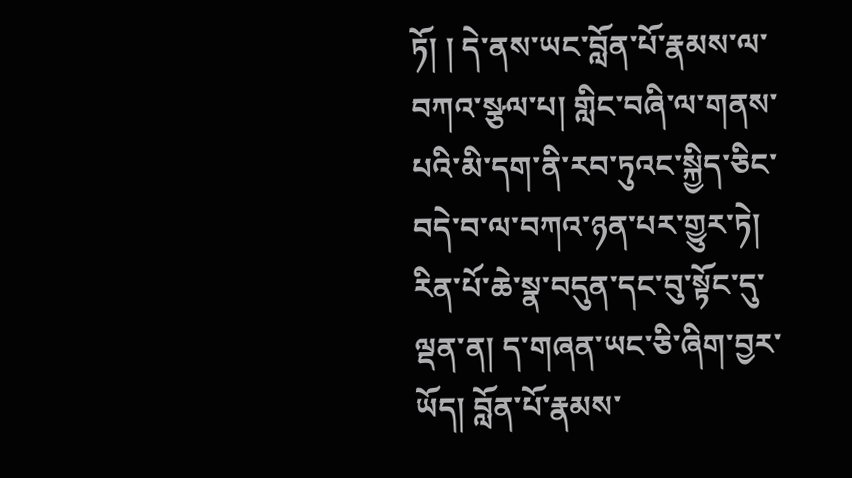ཏོ། ། དེ་ནས་ཡང་བློན་པོ་རྣམས་ལ་བཀའ་སྩལ་པ། གླིང་བཞི་ལ་གནས་པའི་མི་དག་ནི་རབ་ཏུའང་སྐྱིད་ཅིང་བདེ་བ་ལ་བཀའ་ཉན་པར་གྱུར་ཏེ། རིན་པོ་ཆེ་སྣ་བདུན་དང་བུ་སྟོང་དུ་ལྡན་ན། ད་གཞན་ཡང་ཅི་ཞིག་བྱར་ཡོད། བློན་པོ་རྣམས་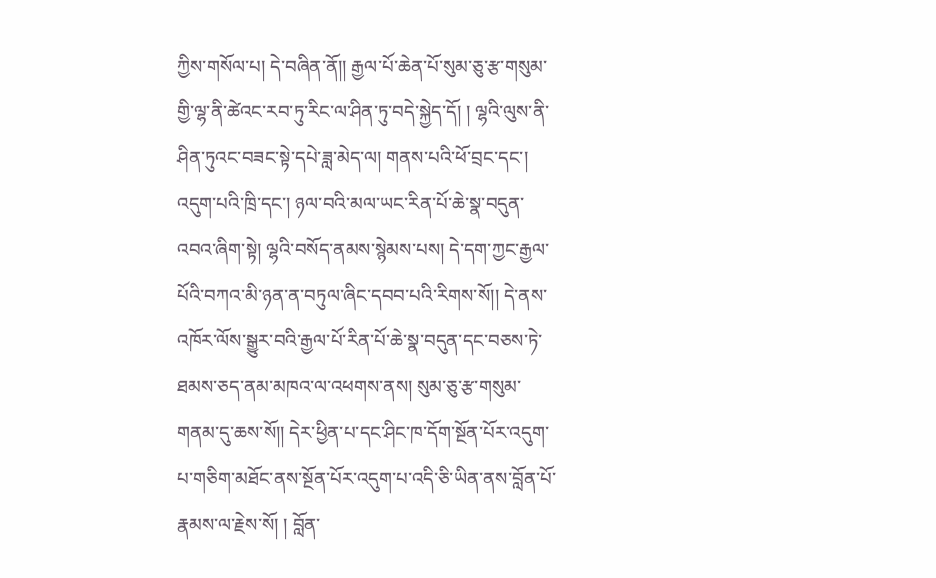ཀྱིས་གསོལ་པ། དེ་བཞིན་ནོ།། རྒྱལ་པོ་ཆེན་པོ་སུམ་ཅུ་རྩ་གསུམ་གྱི་ལྷ་ནི་ཚེའང་རབ་ཏུ་རིང་ལ་ཤིན་ཏུ་བདེ་སྐྱེད་དོ། ། ལྷའི་ལུས་ནི་ཤིན་ཏུའང་བཟང་སྟེ་དཔེ་ཟླ་མེད་ལ། གནས་པའི་ཕོ་བྲང་དང་། འདུག་པའི་ཁྲི་དང་། ཉལ་བའི་མལ་ཡང་རིན་པོ་ཆེ་སྣ་བདུན་འབའ་ཞིག་སྟེ། ལྷའི་བསོད་ནམས་སྙེམས་པས། དེ་དག་ཀྱང་རྒྱལ་པོའི་བཀའ་མི་ཉན་ན་བཏུལ་ཞིང་དབབ་པའི་རིགས་སོ།། དེ་ནས་འཁོར་ལོས་སྒྱུར་བའི་རྒྱལ་པོ་རིན་པོ་ཆེ་སྣ་བདུན་དང་བཅས་ཏེ་ཐམས་ཅད་ནམ་མཁའ་ལ་འཕགས་ནས། སུམ་ཅུ་རྩ་གསུམ་གནམ་དུ་ཆས་སོ།། དེར་ཕྱིན་པ་དང་ཤིང་ཁ་དོག་སྔོན་པོར་འདུག་པ་གཅིག་མཐོང་ནས་སྔོན་པོར་འདུག་པ་འདི་ཅི་ཡིན་ནས་བློན་པོ་རྣམས་ལ་རྗེས་སོ། ། བློན་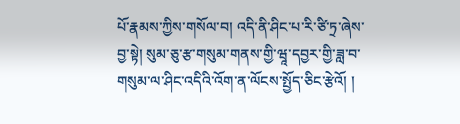པོ་རྣམས་ཀྱིས་གསོལ་བ། འདི་ནི་ཤིང་པ་རི་ཙི་ཏྲ་ཞེས་བྱ་སྟེ། སུམ་ཅུ་རྩ་གསུམ་གནས་གྱི་ཝཱ་དབྱར་གྱི་ཟླ་བ་གསུམ་ལ་ཤིང་འདིའི་འོག་ན་ལོངས་སྤྱོད་ཅིང་རྩེའོ། །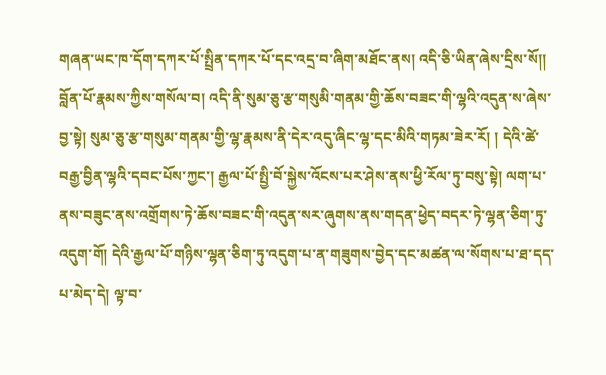གཞན་ཡང་ཁ་དོག་དཀར་པོ་སྤྲིན་དཀར་པོ་དང་འདྲ་བ་ཞིག་མཐོང་ནས། འདི་ཅི་ཡིན་ཞེས་དྲིས་སོ།། བློན་པོ་རྣམས་ཀྱིས་གསོལ་བ། འདི་ནི་སུམ་ཅུ་རྩ་གསུམི་གནམ་གྱི་ཆོས་བཟང་གི་ལྷའི་འདུན་ས་ཞེས་བྱ་སྟེ། སུམ་ཅུ་རྩ་གསུམ་གནམ་གྱི་ལྷ་རྣམས་ནི་དེར་འདུ་ཞིང་ལྷ་དང་མིའི་གཏམ་ཟེར་རོ། ། དེའི་ཚེ་བརྒྱ་བྱིན་ལྷའི་དབང་པོས་ཀྱང་། རྒྱལ་པོ་སྤྱི་བོ་སྐྱེས་འོངས་པར་ཤེས་ནས་ཕྱི་རོལ་ཏུ་བསུ་སྟེ། ལག་པ་ནས་བཟུང་ནས་འགྲོགས་ཏེ་ཆོས་བཟང་གི་འདུན་སར་ཞུགས་ནས་གདན་ཕྱེད་བདར་ཏེ་ལྷན་ཅིག་ཏུ་འདུག་གོ། དེའི་རྒྱལ་པོ་གཉིས་ལྷན་ཅིག་ཏུ་འདུག་པ་ན་གཟུགས་བྱེད་དང་མཚན་ལ་སོགས་པ་ཐ་དད་པ་མེད་དེ། ལྟ་བ་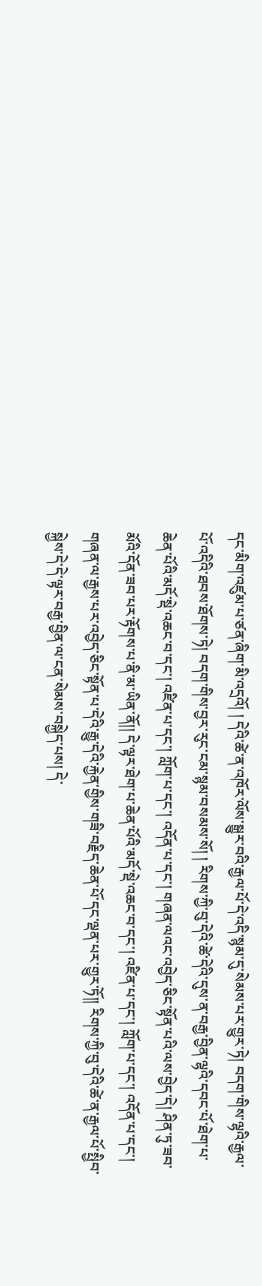དང་མིག་འཛུམ་པ་ཙན་ཞིག་མི་འདྲའོ། ། དེའི་ཚེ་ན་འཁོར་ལོས་སྒྱུར་བའི་རྒྱལ་པོ་དེ་འདི་སྙམ་དུ་སེམས་པར་གྱུར་ཏེ། བདག་གིས་ལྷའི་རྒྱལ་པོ་འདིའི་ཐབས་ཐོགས་ཏེ། བདག་གིས་བྱར་རུང་ངམ་སྙམ་བསམས་སོ། ། རིགས་ཀྱི་བུ་དེའི་ཚེ་དེའི་དུས་ན་བརྒྱ་བྱིན་ལྷའི་དབང་པོ་ཐེག་པ་ཆེན་པོའི་མདོ་སྡེ་འཆང་བ་དང་། འཛིན་པ་དང་། ཀློག་པ་དང་། འདོན་པ་དང་། གཞན་ལའང་འབྱེད་ཅིང་སྟོན་པའི་ལས་བྱེད་དེ། ཤིན་ཏུ་ཟབ་མོའི་དོན་ཟབ་པར་རྟོགས་པ་ནི་མ་ཡིན་ནོ།། དེ་ལྟར་ཐེག་པ་ཆེན་པོའི་མདོ་སྡེ་འཆང་བ་དང་། འཛིན་པ་དང་། ཀློག་པ་དང་། འདོན་པ་དང་། གཞན་ལ་རྒྱས་པར་འབྱེད་ཅིང་སྟོན་པ་དེའི་རྒྱུ་དེའི་རྐྱེན་གྱིས་གཟི་བརྗིད་ཆེན་པོ་དང་ལྡན་པར་གྱུར་ཏོ།། རིགས་ཀྱི་བུ་དེའི་ཚེ་ན་རྒྱལ་པོ་སྤྱིབ་སྐྱེས་དེ་དེ་ལྟར་བརྒྱ་བྱིན་ལ་ངན་སེམས་བསྐྱེད་པས། དེ་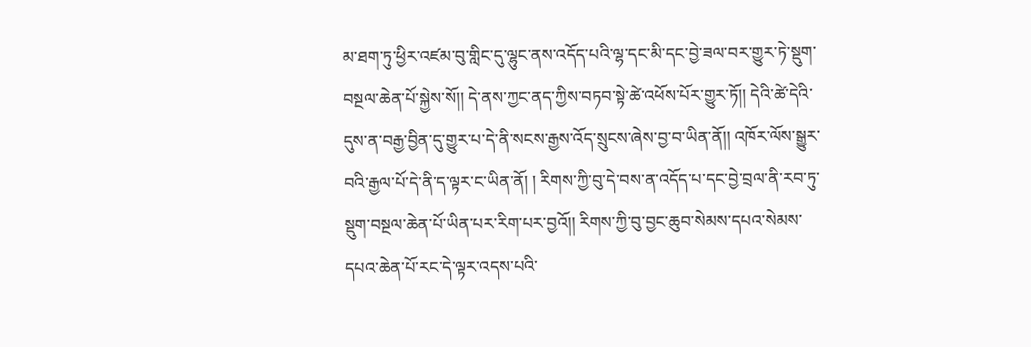མ་ཐག་ཏུ་ཕྱིར་འཛམ་བུ་གླིང་དུ་ལྷུང་ནས་འདོད་པའི་ལྷ་དང་མི་དང་བྱེ་ཟལ་བར་གྱུར་ཏེ་སྡུག་བསྔལ་ཆེན་པོ་སྐྱེས་སོ།། དེ་ནས་ཀྱང་ནད་ཀྱིས་བཏབ་སྟེ་ཚེ་འཕོས་པོར་གྱུར་ཏོ།། དེའི་ཚེ་དེའི་དུས་ན་བརྒྱ་བྱིན་དུ་གྱུར་པ་དེ་ནི་སངས་རྒྱས་འོད་སྲུངས་ཞེས་བྱ་བ་ཡིན་ནོ།། འཁོར་ལོས་སྒྱུར་བའི་རྒྱལ་པོ་དེ་ནི་ད་ལྟར་ང་ཡིན་ནོ། ། རིགས་ཀྱི་བུ་དེ་བས་ན་འདོད་པ་དང་བྱེ་བྲལ་ནི་རབ་ཏུ་སྡུག་བསྔལ་ཆེན་པོ་ཡིན་པར་རིག་པར་བྱའོ།། རིགས་ཀྱི་བུ་བྱང་ཆུབ་སེམས་དཔའ་སེམས་དཔའ་ཆེན་པོ་རང་དེ་ལྟར་འདས་པའི་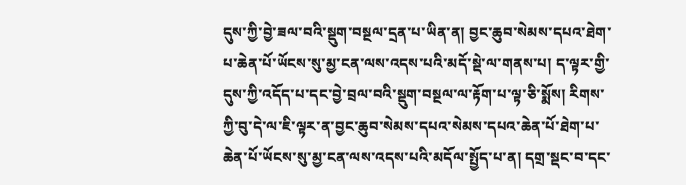དུས་ཀྱི་བྱེ་ཟལ་བའི་སྡུག་བསྔལ་དྲན་པ་ཡིན་ན། བྱང་ཆུབ་སེམས་དཔའ་ཐེག་པ་ཆེན་པོ་ཡོངས་སུ་མྱ་ངན་ལས་འདས་པའི་མདོ་སྡེ་ལ་གནས་པ། ད་ལྟར་གྱི་དུས་ཀྱི་འདོད་པ་དང་བྱེ་བྲལ་བའི་སྡུག་བསྔལ་ལ་རྟོག་པ་ལྟ་ཅི་སྨོས། རིགས་ཀྱི་བུ་དེ་ལ་ཇི་ལྟར་ན་བྱང་ཆུབ་སེམས་དཔའ་སེམས་དཔའ་ཆེན་པོ་ཐེག་པ་ཆེན་པོ་ཡོངས་སུ་མྱ་ངན་ལས་འདས་པའི་མདོལ་སྤྱོད་པ་ན། དགྲ་སྡང་བ་དང་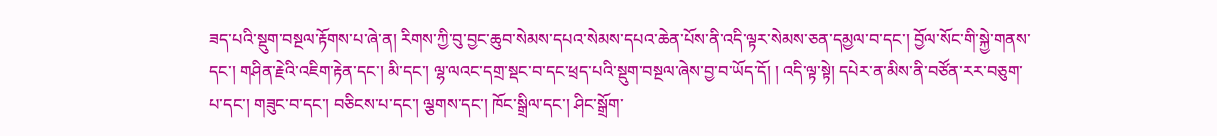ཟད་པའི་སྡུག་བསྔལ་རྟོགས་པ་ཞེ་ན། རིགས་ཀྱི་བུ་བྱང་ཆུབ་སེམས་དཔའ་སེམས་དཔའ་ཆེན་པོས་ནི་འདི་ལྟར་སེམས་ཅན་དམྱལ་བ་དང་། བྱོལ་སོང་གི་སྐྱེ་གནས་དང་། གཤིན་རྗེའི་འཇིག་རྟེན་དང་། མི་དང་། ལྷ་ལའང་དགྲ་སྡང་བ་དང་ཕྲད་པའི་སྡུག་བསྔལ་ཞེས་བྱ་བ་ཡོད་དོ། ། འདི་ལྟ་སྟེ། དཔེར་ན་མིས་ནི་བཙོན་རར་བཅུག་པ་དང་། གཟུང་བ་དང་། བཅིངས་པ་དང་། ལྕགས་དང་། ཁོང་སྒྲིལ་དང་། ཤིང་སྒྲོག་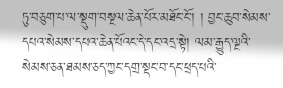ཏུ་བཅུག་པ་ལ་སྡུག་བསྔལ་ཆེན་པོར་མཐོང་ངོ་། ། བྱང་ཆུབ་སེམས་དཔའ་སེམས་དཔའ་ཆེན་པོའང་དེ་དང་འདྲ་སྟེ། ལམ་རྒྱུད་ལྔའི་སེམས་ཅན་ཐམས་ཅད་ཀྱང་དགྲ་སྡང་བ་དང་ཕྲད་པའི་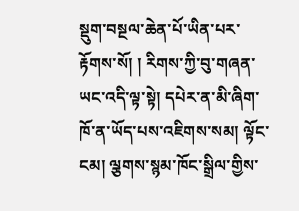སྡུག་བསྔལ་ཆེན་པོ་ཡིན་པར་རྟོགས་སོ། ། རིགས་ཀྱི་བུ་གཞན་ཡང་འདི་ལྟ་སྟེ། དཔེར་ན་མི་ཞིག་ཁོ་ན་ཡོད་པས་འཇིགས་སམ། ལྟོང་ངམ། ལྕགས་སྙམ་ཁོང་སྒྲིལ་གྱིས་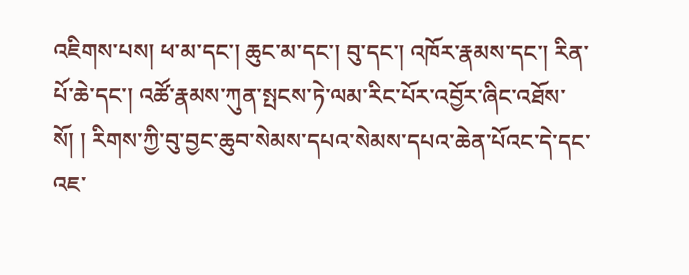འཇིགས་པས། ཕ་མ་དང་། ཆུང་མ་དང་། བུ་དང་། འཁོར་རྣམས་དང་། རིན་པོ་ཆེ་དང་། འཚོ་རྣམས་ཀུན་སྤངས་ཏེ་ལམ་རིང་པོར་འབྱོར་ཞིང་འཐོས་སོ། ། རིགས་ཀྱི་བུ་བྱང་ཆུབ་སེམས་དཔའ་སེམས་དཔའ་ཆེན་པོའང་དེ་དང་འཇ་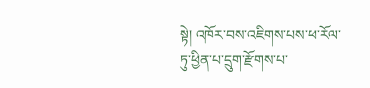སྟེ། འཁོར་བས་འཇིགས་པས་ཕ་རོལ་ཏུ་ཕྱིན་པ་དྲུག་རྫོགས་པ་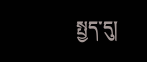སྤྱད་དུ།